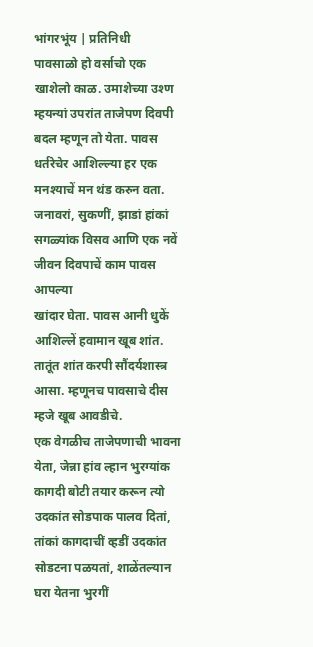भांगरभूंय | प्रतिनिधी
पावसाळो हो वर्साचो एक खाशेलो काळ. उमाशेच्या उश्ण म्हयन्यां उपरांत ताजेपण दिवपी बदल म्हणून तो येता. पावस धर्तरेचेर आशिल्ल्या हर एक मनश्याचें मन थंड करुन वता. जनावरां, सुकणीं, झाडां हांकां सगळ्यांक विसव आणि एक नवें जीवन दिवपाचें काम पावस आपल्या
खांदार घेता. पावस आनी धुकें आशिल्लें हवामान खूब शांत. तातूंत शांत करपी सौंदर्यशास्त्र आसा. म्हणूनच पावसाचे दीस म्हजे खूब आवडीचे.
एक वेगळीच ताजेपणाची भावना येता, जेन्ना हांव ल्हान भुरग्यांक कागदी बोटी तयार करून त्यो उदकांत सोडपाक पालव दितां, तांकां कागदाचीं व्हडीं उदकांत सोडटना पळयतां, शाळेंतल्यान घरा येतना भुरगीं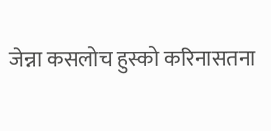जेन्ना कसलोच हुस्को करिनासतना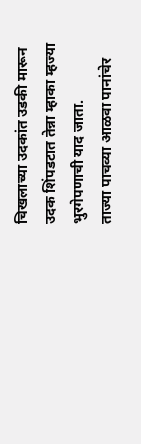चिखलाच्या उदकांत उडकी मारून उदक शिंपडटात तेन्ना म्हाका म्हज्या भुरगेपणाची याद जाता.
ताज्या पाचव्या आळवा पानांचेर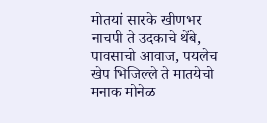मोतयां सारके खीणभर नाचपी ते उदकाचे थेंबे, पावसाचो आवाज, पयलेच खेप भिजिल्ले ते मातयेचो मनाक मोनेळ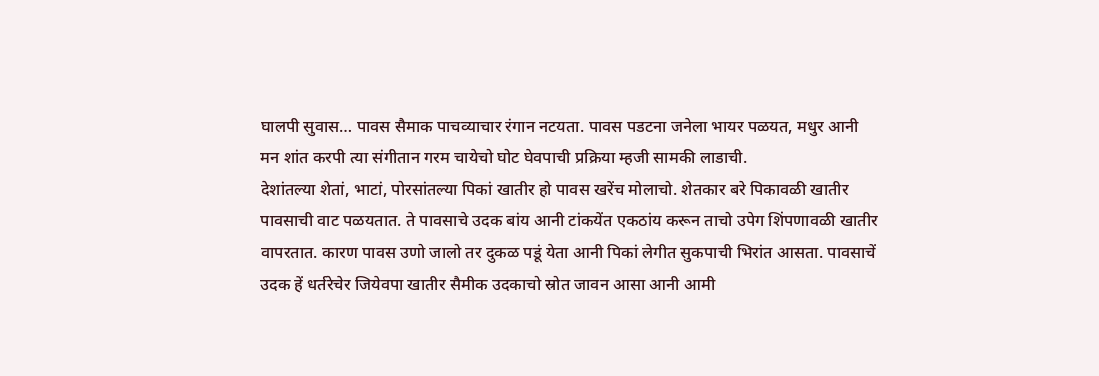घालपी सुवास… पावस सैमाक पाचव्याचार रंगान नटयता. पावस पडटना जनेला भायर पळयत, मधुर आनी मन शांत करपी त्या संगीतान गरम चायेचो घोट घेवपाची प्रक्रिया म्हजी सामकी लाडाची.
देशांतल्या शेतां, भाटां, पोरसांतल्या पिकां खातीर हो पावस खरेंच मोलाचो. शेतकार बरे पिकावळी खातीर पावसाची वाट पळयतात. ते पावसाचे उदक बांय आनी टांकयेंत एकठांय करून ताचो उपेग शिंपणावळी खातीर वापरतात. कारण पावस उणो जालो तर दुकळ पडूं येता आनी पिकां लेगीत सुकपाची भिरांत आसता. पावसाचें उदक हें धर्तरेचेर जियेवपा खातीर सैमीक उदकाचो स्रोत जावन आसा आनी आमी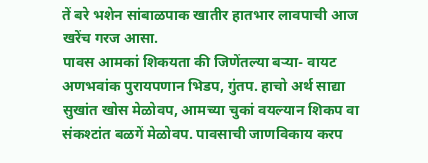तें बरे भशेन सांबाळपाक खातीर हातभार लावपाची आज खरेंच गरज आसा.
पावस आमकां शिकयता की जिणेंतल्या बऱ्या- वायट अणभवांक पुरायपणान भिडप, गुंतप. हाचो अर्थ साद्या सुखांत खोस मेळोवप, आमच्या चुकां वयल्यान शिकप वा संकश्टांत बळगें मेळोवप. पावसाची जाणविकाय करप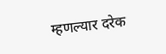म्हणल्यार दरेक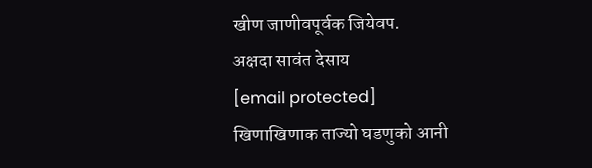खीण जाणीवपूर्वक जियेवप.
अक्षदा सावंत देसाय
[email protected]
खिणाखिणाक ताज्यो घडणुको आनी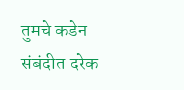तुमचे कडेन संबंदीत दरेक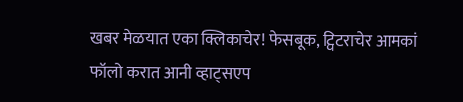खबर मेळयात एका क्लिकाचेर! फेसबूक, ट्विटराचेर आमकां फॉलो करात आनी व्हाट्सएप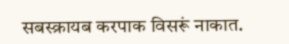सबस्क्रायब करपाक विसरूं नाकात.